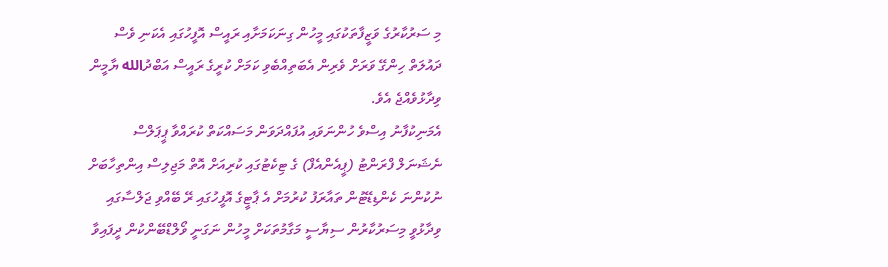މި ސަރުކާރުގެ ވަޒީފާތަކުގައި މީހުން ގިނަކަމަށާއި ރައީސް އޮފީހުގައި އެކަނި ވެސް ދައުލަތް ހިންގޭ ވަރަށް ވެރިން އެބަތިއްބެވި ކަމަށް ކުރީގެ ރައީސް އަބްދުالله ޔާމީން ވިދާޅުވެއްޖެ އެވެ.
އެމަނިކުފާނު އިސްވެ ހުންނަވައި އުފައްދަވަން މަސައްކަތް ކުރައްވާ ޕީޕަލްސް ނެޝަނަލް ފްރަންޓު (ޕީއެންއެފް) ގެ ޓިކެޓުގައި ކުރިއަށް އޮތް މަޖިލިސް އިންތިހާބަށް ނުކުންނަ ކެންޑިޑޭޓުން ތައާރަފު ކުރުމަށް އެ ޕާޓީގެ އޮފީހުގައި ރޭ ބޭއްވި ޖަލްސާގައި ވިދާޅުވީ މިސަރުކާރުން ސިޔާސީ މަގާމުތަކަށް މީހުން ނަގަނީ ވޯލްޑްބޭންކުން ދީފައިވާ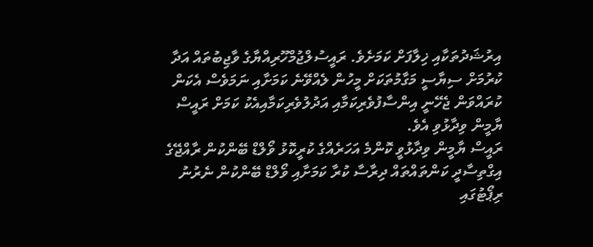އިރުޝަދުތަކާއި ޚިލާފަށް ކަމަށެވެ. ރައީސުލްޖުމްހޫރިއްޔާގެ ވާޖިބުތައް އަދާ ކުރުމަށް ސިޔާސީ މަގާމުތަކަށް މީހުން ލެއްވޭނެ ކަމަށާއި ނަމަވެސް އެކަން ކުރައްވަން ޖެހޭނީ އިންސާފުވެރިކަމާއި އަދުލުވެރިކަމާއިއެކު ކަމަށް ރައީސް ޔާމީން ވިދާޅުވި އެވެ.
ރައީސް ޔާމީން ވިދާޅުވީ ކޮންމެ އަހަރެއްގެ ކުރީކޮޅު ވޯލްޑް ބޭންކުން ރާއްޖޭގެ އިގްތިސާދީ ކަންތައްތައް ދިރާސާ ކުރާ ކަމަށާއި ވޯލްޑް ބޭންކުން ނެރުނު ރިޕޯޓުގައި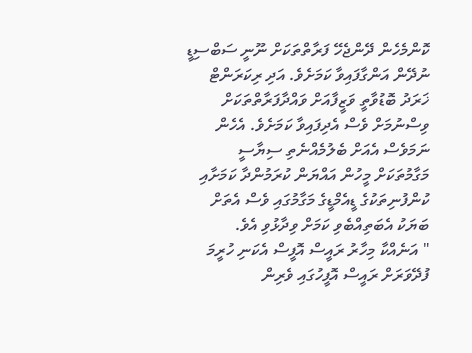ކޮންމެހެން ދޭންޖެހޭ ފަރާތްތަކަށް ނޫނީ ސަބްސިޑީ ނުދޭން އަންގާފައިވާ ކަމަށެވެ. އަދި ރިކަރަންޓް ޚަރަދު ބޮޑުވާތީ ވަޒީފާއަށް ވައްދާފަރާތްތަކަށް ވިސްނުމަށް ވެސް އެދިފައިވާ ކަމަށެވެ. އެހެން ނަމަވެސް އެއަށް ބެލުމެއްނެތި ސިޔާސީ މަގާމުތަކަށް މީހުން އައްޔަން ކުރަމުންދާ ކަމަށާއި ކުންފުނިތަކުގެ ޑީއެމްޑީގެ މަގާމުގައި ވެސް އެތަށް ބަޔަކު އެބަތިއްބެވި ކަމަށް ވިދާޅުވި އެވެ.
" އަނެއްކާ މިހާރު ރައީސް އޮފީސް އެކަނި ހުރީމަ ފުދޭވަރަށް ރައީސް އޮފީހުގައި ވެރިން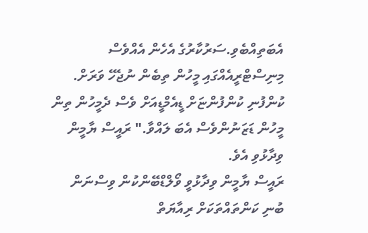އެބަތިއްބެވި.ސަރުކާރުގެ އެހެން އެއްވެސް މިނިސްޓްރީއެއްގައި މީހުން ތިބެން ނުޖެހޭ ވަރަށް. ކުންފުނި ކުންފުންޏަށް ޑީއެމްޑީއަށް ވެސް ދެމީހުން ތިން މީހުން ޑަޒަނުންވެސް އެބަ ލައްވާ." ރައީސް ޔާމީން ވިދާޅުވި އެވެ.
ރައީސް ޔާމީން ވިދާޅުވީ ވޯލްޑްބޭންކުން ވިސްނަން ބުނި ކަންތައްތަކަށް ރިއާޔަތް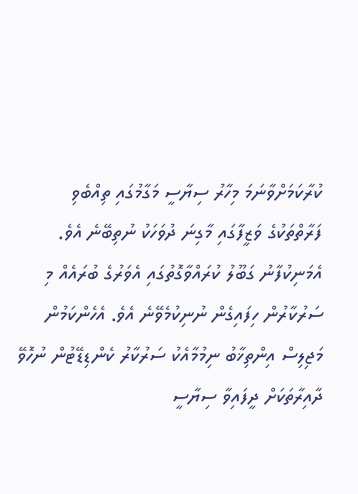ކުރާކަމަށްވާނަމަ މިހާރު ސިޔާސީ މަގާމުގައި ތިއްބެވި ފަރާތްތަކުގެ ވަޒީފާގައި މާގިނަ ދުވަހަކު ނުތިބޭނެ އެވެ. އެމަނިކުފާނު ގަބޫލު ކުރައްވާގޮތުގައި އެވަރުގެ ބުރައެއް މި ސަރުކާރުން ހިފައިގެން ނުނިކުމެވޭނެ އެވެ. އެހެންކަމުން މަޖިލިސް އިންތިޚާބު ނިމުމާއެކު ސަރުކާރު ކެންޑިޑޭޓުން ނުހޮވޭ ދާއިރާތަކަށް ދީފައިވާ ސިޔާސީ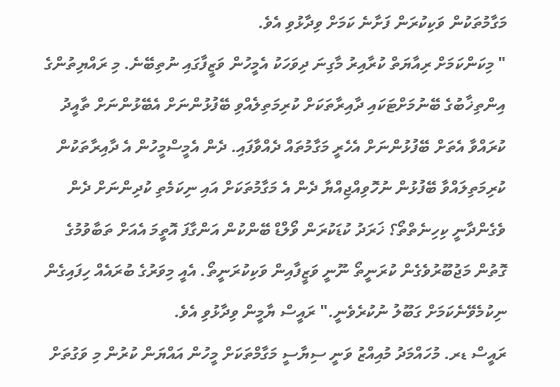މަގާމުތަކުން ވަކިކުރަން ފަށާނެ ކަމަށް ވިދާޅުވި އެވެ.
" މިކަންކަމަށް ރިއާޔަތް ކުރާއިރު މާގިނަ ދިވަހަކު އެމީހުން ވަޒީފާގައި ނުތިބޭނެ. މި ރައްޔިތުންގެ އިންތިޚާބުގެ ބޭނުމަށްޓަކައި ދާއިރާތަކަށް ކުރިމަތިލެއްވި ބޭފުޅުންނަށް އެބޭޅުންނަށް ތާއީދު ކުރައްވާ އެތަށް ބޭފުޅުންނަށް އެހެރީ މަގާމުތައް ދެއްވާފައި. ދެން އެމީސްމީހުން އެ ދާއިރާތަކުން ކުރިމަތިލައްވާ ބޭފުޅުން ނުހޮވިއްޖިއްޔާ ދެން އެ މަގާމުތަކަށް އައި ނިކަމެތި ކުދިންނަށް ދެން ވެގެންދާނީ ކިހިނެތްތޯ؟ ޚަރަދު ކުޑަކުރަން ވޯލްޑް ބޭންކުން އަންގާފަ އޮތީމަ އެއަށް ތަބާވުމުގެ ގޮތުން މަޖުބޫރުވެގެން ކުރަނީތޯ ނޫނީ ވަޒީފާއިން ވަކިކުރަނީތޯ. އެއީ މިވަރުގެ ބުރައެއް ހިފައިގެން ނިކުމެވޭނެކަމަށް ގަބޫލު ނުކުރެވެނީ." ރައީސް ޔާމީން ވިދާޅުވި އެވެ.
ރައީސް ޑރ. މުހައްމަދު މުއިއްޒު ވަނީ ސިޔާސީ މަގާމްތަކަށް މީހުން އައްޔަން ކުރުން މި ވަގުތަށް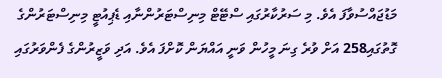މަޑުޖައްސުވާފަ އެވެ. މި ސަރުކާރުގައި ސްޓޭޓް މިނިސްޓަރުންނާއި ޑެޕިއުޓީ މިނިސްޓަރުންގެ ގޮތުގައި258 އަށް ވުރެ ގިނަ މީހުން ވަނީ އައްޔަން ކޮށްފަ އެވެ. އަދި ވަޒީރުންގެ ފެންވަރުގައި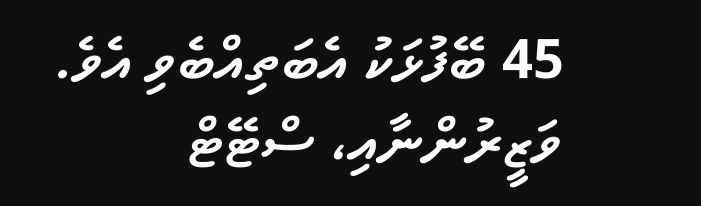45 ބޭފުޅަކު އެބަތިއްބެވި އެވެ. ވަޒީރުންނާއި، ސްޓޭޓް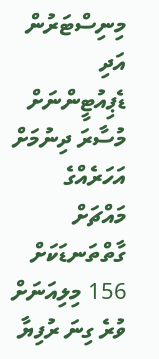މިނިސްޓަރުން އަދި ޑެޕިއުޓީންނަށް މުސާރަ ދިނުމަށް އަހަރެއްގެ މައްޗަށް ގާތްތަނޑަކަށް 156 މިލިއަނަށް ވުރެ ގިނަ ރުފިޔާ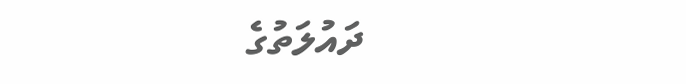ދައުލަތުގެ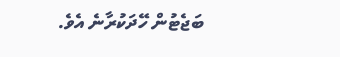ބަޖެޓުން ހޭދަކުރާނެ އެވެ.